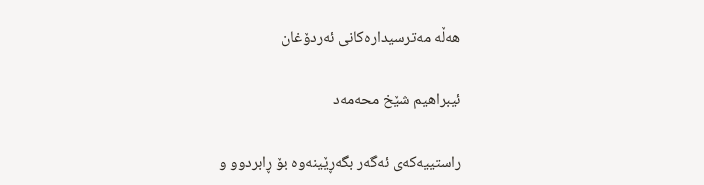هه‌ڵه‌ مه‌ترسیداره‌كانی ئه‌ردۆغان

ئیبراهیم شێخ محه‌مه‌د

راستییه‌كه‌ی ئه‌گه‌ر بگه‌ڕێینه‌وه‌ بۆ ڕابردوو و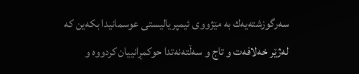سه‌رگوزشته‌یه‌ك به‌ مێژووی ئیمپریالیستی عوسمانیدا بكه‌ین كه‌ له‌ژێر خه‌لافه‌ت و تاج و سه‌ڵته‌نه‌تدا حوكمڕانییان كردووه‌ و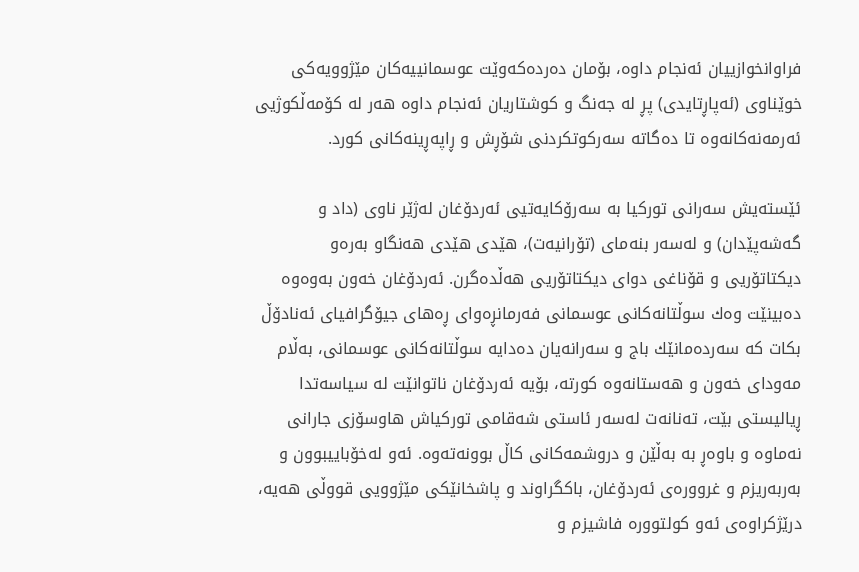فراوانخوازییان ئه‌نجام داوه‌، بۆمان ده‌رده‌كه‌وێت عوسمانییه‌كان مێژوویه‌كی خوێناوی (ئه‌پاڕتایدی) پڕ له‌ جه‌نگ و كوشتاریان ئه‌نجام داوه‌ هه‌ر له‌ كۆمه‌ڵكوژیی ئه‌رمه‌نه‌كانه‌وه‌ تا ده‌گاته‌ سه‌ركوتكردنی شۆڕش و ڕاپه‌ڕینه‌كانی كورد.

ئێسته‌یش سه‌رانی توركیا به‌ سه‌رۆكایه‌تیی ئه‌ردۆغان له‌ژێر ناوی (داد و گه‌شه‌پێدان) و له‌سه‌ر بنه‌مای (تۆرانیه‌ت)، هێدی هێدی هه‌نگاو به‌ره‌و دیكتاتۆریی و قۆناغی دوای دیكتاتۆریی هه‌ڵده‌گرن. ئه‌ردۆغان خه‌ون به‌وه‌وه‌ ده‌بینێت وه‌ك سوڵتانه‌كانی عوسمانی فه‌رمانڕه‌وای ڕه‌های جیۆگرافیای ئه‌نادۆڵ بكات كه‌ سه‌رده‌مانێك باج و سه‌رانه‌یان ده‌دایه‌ سوڵتانه‌كانی عوسمانی، به‌ڵام مه‌ودای خه‌ون و هه‌ستانه‌وه‌ كورته‌، بۆیه‌ ئه‌ردۆغان ناتوانێت له‌ سیاسه‌تدا ڕیالیستی بێت، ته‌نانه‌ت له‌سه‌ر ئاستی شه‌قامی توركیاش هاوسۆزی جارانی نه‌ماوه‌ و باوه‌ڕ به‌ به‌ڵێن و دروشمه‌كانی كاڵ بوونه‌ته‌وه‌. ئه‌و له‌خۆباییبوون و به‌ربه‌ریزم و غرووره‌ی ئه‌ردۆغان، باكگراوند و پاشخانێكی مێژوویی قووڵی هه‌یه‌، درێژكراوه‌ی ئه‌و كولتووره‌ فاشیزم و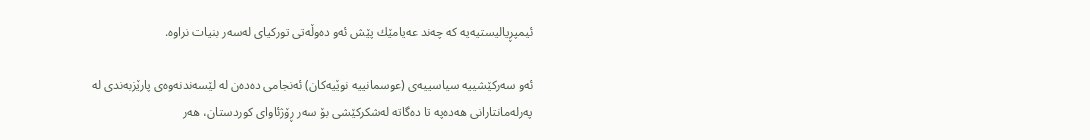ئیمپڕیالیستیه‌یه‌ كه‌ چه‌ند عه‌یامێك پێش ئه‌و ده‌وڵه‌تی توركیای له‌سه‌ر بنیات نراوه‌.

ئه‌و سه‌ركێشییه‌ سیاسییه‌ی (عوسمانییه‌ نوێیه‌كان) ئه‌نجامی ده‌ده‌ن له‌ لێسه‌ندنه‌وه‌ی پارێزبه‌ندی له‌ په‌رله‌مانتارانی هه‌ده‌په‌ تا ده‌گاته‌ له‌شكركێشی بۆ سه‌ر ڕۆژئاوای كوردستان، هه‌ر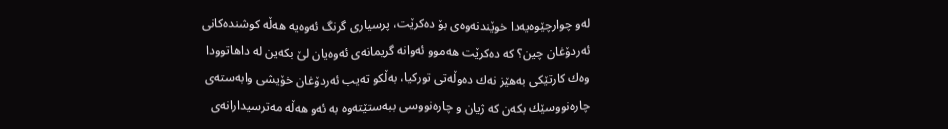له‌و چوارچێوه‌یه‌دا خوێندنه‌وه‌ی بۆ ده‌كرێت، پرسیاری گرنگ ئه‌وه‌یه‌ هه‌ڵه‌ كوشنده‌كانی ئه‌ردۆغان چین؟ كه‌ ده‌كرێت هه‌موو ئه‌وانه‌ گریمانه‌ی ئه‌وه‌یان لێ بكه‌ین له‌ داهاتوودا وه‌ك كارتێكی به‌هێز نه‌ك ده‌وڵه‌تی توركیا، به‌ڵكو ته‌یب ئه‌ردۆغان خۆیشی وابه‌سته‌ی چاره‌نووسێك بكه‌ن كه‌ ژیان و چاره‌نووسی ببه‌ستێته‌وه‌ به‌ ئه‌و هه‌ڵه‌ مه‌ترسیدارانه‌ی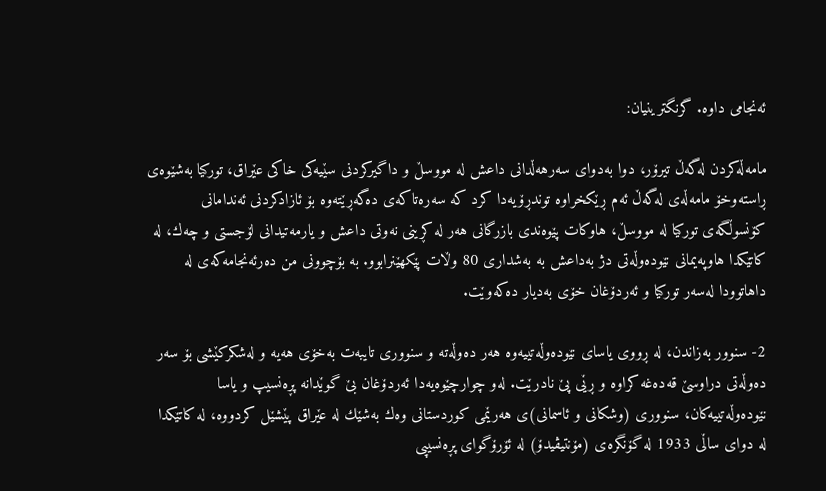ئه‌نجامی داوه‌. گرنگترینیان:

مامه‌ڵه‌كردن له‌گه‌ڵ تیرۆر، دوا به‌دوای سه‌رهه‌ڵدانی داعش له‌ مووسڵ و داگیركردنی سێیه‌كی خاكی عێراق، توركیا به‌شێوه‌ی ڕاسته‌وخۆ مامه‌ڵه‌ی له‌گه‌ڵ ئه‌م ڕێكخراوه‌ توندڕۆیه‌دا كرد كه‌ سه‌ره‌تاكه‌ی ده‌گه‌ڕێته‌وه‌ بۆ ئازادكردنی ئه‌ندامانی كۆنسوڵگه‌ی توركیا له‌ مووسڵ، هاوكات پێوه‌ندی بازرگانی هه‌ر له‌ كڕینی نه‌وتی داعش و یارمه‌تیدانی لۆجستی و چه‌ك، له‌ كاتێكدا هاوپه‌یمانی نێوده‌وڵه‌تی دژ به‌داعش به‌ به‌شداری 80 وڵات پێكهێنرابوو. به‌ بۆچوونی من ده‌رئه‌نجامه‌كه‌ی له‌ داهاتوودا له‌سه‌ر توركیا و ئه‌ردۆغان خۆی به‌دیار ده‌كه‌وێت.

2- سنوور به‌زاندن، له‌ ڕووی یاسای نێوده‌وڵه‌تییه‌وه‌ هه‌ر ده‌وڵه‌ته‌ و سنووری تایبه‌ت به‌خۆی هه‌یه‌ و له‌شكركێشی بۆ سه‌ر ده‌وڵه‌تی دراوسێ قه‌ده‌غه‌ كراوه‌ و ڕێی پێ نادرێت. له‌و چوارچێوه‌یه‌دا ئه‌ردۆغان بێ گوێدانه‌ پڕه‌نسیپ و یاسا نێوده‌وڵه‌تییه‌كان، سنووری (وشكانی و ئاسمانی)ی هه‌رێمی كوردستانی وه‌ك به‌شێك له‌ عێراق پێشێل كردووه‌، له‌ كاتێكدا له‌ دوای ساڵی 1933 له‌ گۆنگره‌ی (مۆنتیڤیدۆ) له‌ ئۆرۆگوای پڕه‌نسیپی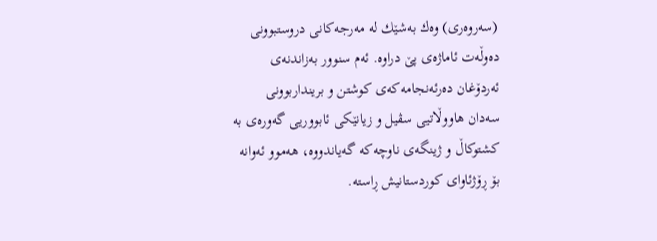(سه‌روه‌ری) وه‌ك به‌شێك له‌ مه‌رجه‌كانی دروستبوونی ده‌وڵه‌ت ئاماژه‌ی پێ دراوه‌. ئه‌م سنوور به‌زاندنه‌ی ئه‌ردۆغان ده‌رئه‌نجامه‌كه‌ی كوشتن و برینداربوونی سه‌دان هاووڵاتیی سڤیل و زیانێكی ئابووریی گه‌وره‌ی به‌ كشتوكاڵ و ژینگه‌ی ناوچه‌كه‌ گه‌یاندووه‌، هه‌موو ئه‌وانه‌ بۆ ڕۆژئاوای كوردستانیش ڕاسته‌.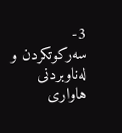3- سه‌ركوتكردن و له‌ناوبردنی هاواری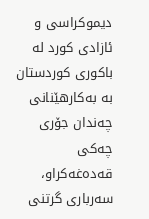دیموكراسی و ئازادی كورد له‌ باكوری كوردستان به‌ به‌كارهێنانی چه‌ندان جۆری چه‌كی قه‌ده‌غه‌كراو، سه‌رباری گرتنی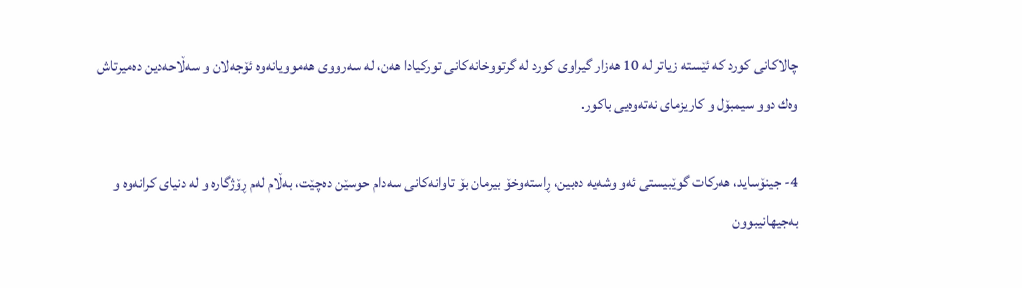چالاكانی كورد كه‌ ئێسته‌ زیاتر له‌ 10 هه‌زار گیراوی كورد له‌ گرتووخانه‌كانی توركیادا هه‌ن، له‌ سه‌رووی هه‌موویانه‌وه‌ ئۆجه‌لان و سه‌ڵاحه‌دین ده‌میرتاش وه‌ك دوو سیمبۆل و كاریزمای نه‌ته‌وه‌یی باكور.

4- جینۆساید، هه‌ركات گوێبیستی ئه‌و وشه‌یه‌ ده‌بین، ڕاسته‌وخۆ بیرمان بۆ تاوانه‌كانی سه‌دام حوسێن ده‌چێت، به‌ڵام له‌م ڕۆژگاره‌ و له‌ دنیای كرانه‌وه‌ و به‌جیهانیبوون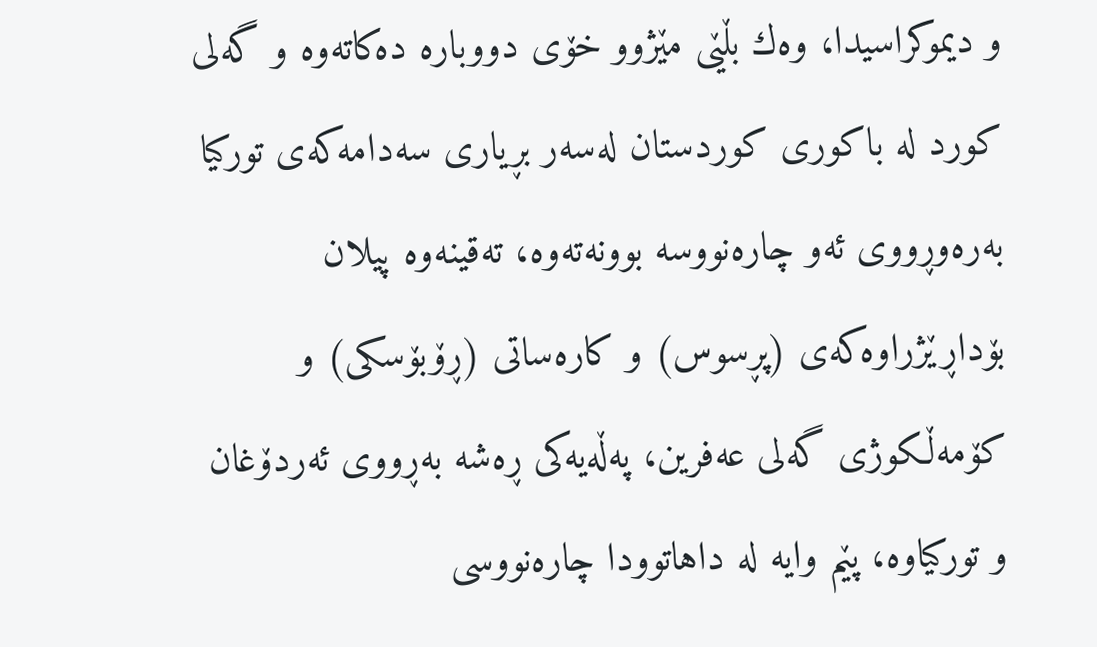و دیموكراسیدا، وه‌ك بڵێی مێژوو خۆی دووباره‌ ده‌كاته‌وه‌ و گه‌لی كورد له‌ باكوری كوردستان له‌سه‌ر بڕیاری سه‌دامه‌كه‌ی توركیا به‌ره‌وڕووی ئه‌و چاره‌نووسه‌ بوونه‌ته‌وه‌، ته‌قینه‌وه‌ پیلان بۆداڕێژراوه‌كه‌ی (پڕسوس) و كاره‌ساتی (ڕۆبۆسكی) و كۆمه‌ڵكوژی گه‌لی عه‌فرین، په‌ڵه‌یه‌كی ڕه‌شه‌ به‌ڕووی ئه‌ردۆغان و توركیاوه‌، پێم وایه‌ له‌ داهاتوودا چاره‌نووسی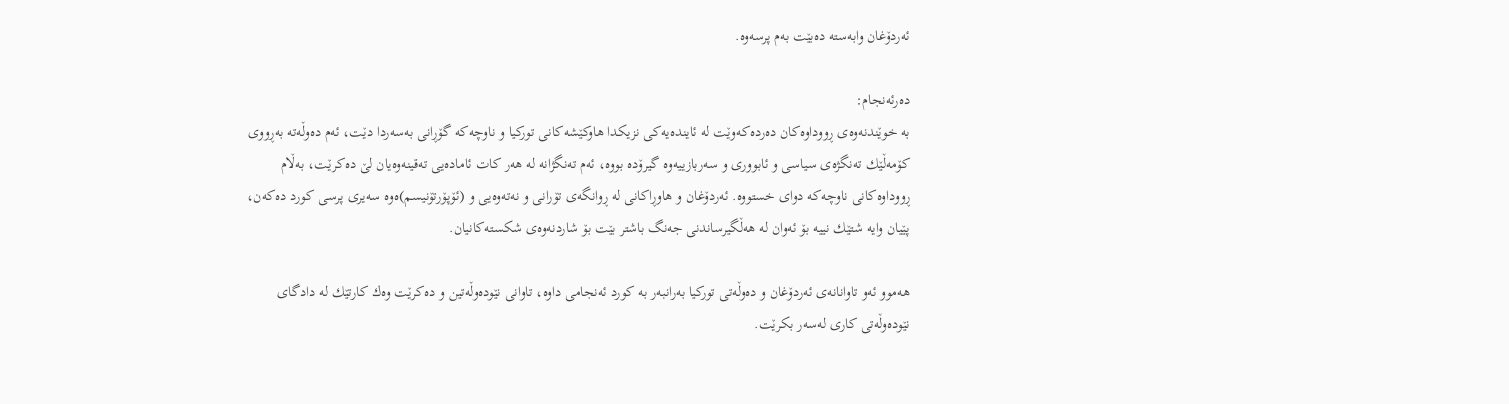ئه‌ردۆغان وابه‌سته‌ ده‌بێت به‌م پرسه‌وه‌.

ده‌رئه‌نجام:
به‌ خوێندنه‌وه‌ی ڕووداوه‌كان ده‌رده‌كه‌وێت له‌ ئاینده‌یه‌كی نزیكدا هاوكێشه‌كانی توركیا و ناوچه‌كه‌ گۆڕانی به‌سه‌ردا دێت، ئه‌م ده‌وڵه‌ته‌ به‌ڕووی كۆمه‌ڵێك ته‌نگژه‌ی سیاسی و ئابووری و سه‌ربازییه‌وه‌ گیرۆده‌ بووه‌، ئه‌م ته‌نگژانه‌ له‌ هه‌ر كات ئاماده‌یی ته‌قینه‌وه‌یان لێ ده‌كرێت، به‌ڵام ڕووداوه‌كانی ناوچه‌كه‌ دوای خستووه‌. ئه‌ردۆغان و هاوڕاكانی له‌ ڕوانگه‌ی تۆرانی و نه‌ته‌وه‌یی و‌ (ئۆپۆرتۆنیسم‌)ه‌وه‌ سه‌یری پرسی كورد ده‌كه‌ن، پێیان وایه‌ شتێك نییه‌ بۆ ئه‌وان له‌ هه‌ڵگیرساندنی جه‌نگ باشتر بێت بۆ شاردنه‌وه‌ی شكسته‌كانیان.

هه‌موو ئه‌و تاوانانه‌ی ئه‌ردۆغان و ده‌وڵه‌تی توركیا به‌رانبه‌ر به‌ كورد ئه‌نجامی داوه‌، تاوانی نێوده‌وڵه‌تین و ده‌كرێت وه‌ك كارتێك له‌ دادگای نێوده‌وڵه‌تی كاری له‌سه‌ر بكرێت.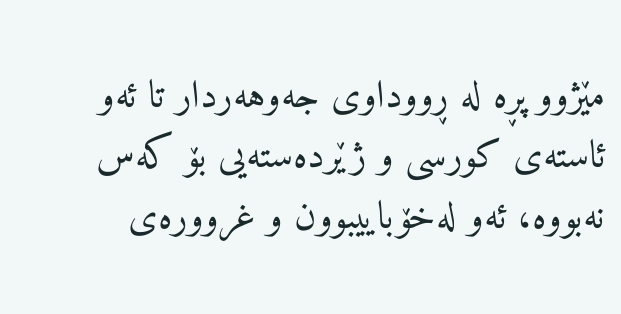مێژوو پڕه‌ له‌ ڕووداوی جه‌وهه‌ردار تا ئه‌و ئاسته‌ی كورسی و ژێرده‌سته‌یی بۆ كه‌س نه‌بووه‌، ئه‌و له‌خۆباییبوون و غرووره‌ی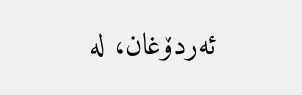ئه‌ردۆغان، له‌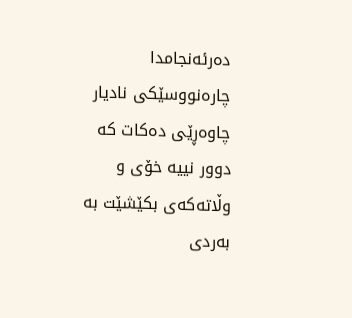ده‌رئه‌نجامدا چاره‌نووسێكی نادیار چاوه‌ڕێی ده‌كات كه‌ دوور نییه‌ خۆی و وڵاته‌كه‌ی بكێشێت به‌ به‌ردی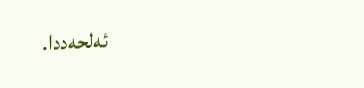ئه‌لحه‌ددا.